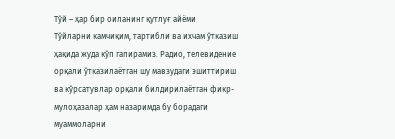Тўй – ҳар бир оиланинг қутлуғ айёми
Тўйларни камчиқим, тартибли ва ихчам ўтказиш ҳақида жуда кўп гапирамиз. Радио, телевидение орқали ўтказилаётган шу мавзудаги эшиттириш ва кўрсатувлар орқали билдирилаётган фикр-мулоҳазалар ҳам назаримда бу борадаги муаммоларни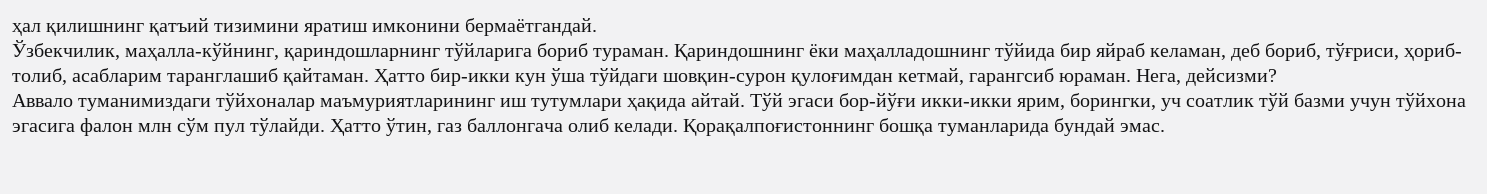ҳал қилишнинг қатъий тизимини яратиш имконини бермаётгандай.
Ўзбекчилик, маҳалла-кўйнинг, қариндошларнинг тўйларига бориб тураман. Қариндошнинг ёки маҳалладошнинг тўйида бир яйраб келаман, деб бориб, тўғриси, ҳориб-толиб, асабларим таранглашиб қайтаман. Ҳатто бир-икки кун ўша тўйдаги шовқин-сурон қулоғимдан кетмай, гарангсиб юраман. Нега, дейсизми?
Аввало туманимиздаги тўйхоналар маъмуриятларининг иш тутумлари ҳақида айтай. Тўй эгаси бор-йўғи икки-икки ярим, борингки, уч соатлик тўй базми учун тўйхона эгасига фалон млн сўм пул тўлайди. Ҳатто ўтин, газ баллонгача олиб келади. Қорақалпоғистоннинг бошқа туманларида бундай эмас.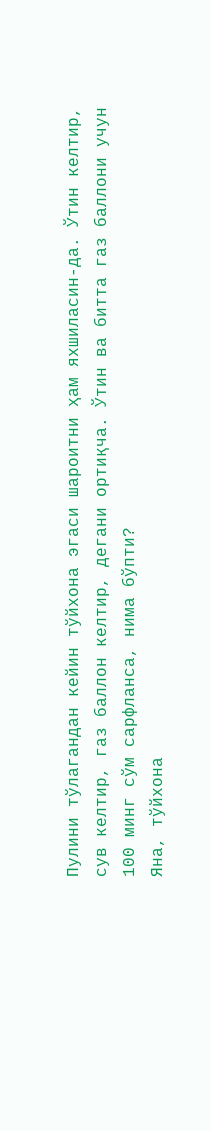Пулини тўлагандан кейин тўйхона эгаси шароитни ҳам яхшиласин-да. Ўтин келтир, сув келтир, газ баллон келтир, дегани ортиқча. Ўтин ва битта газ баллони учун 100 минг сўм сарфланса, нима бўпти?
Яна, тўйхона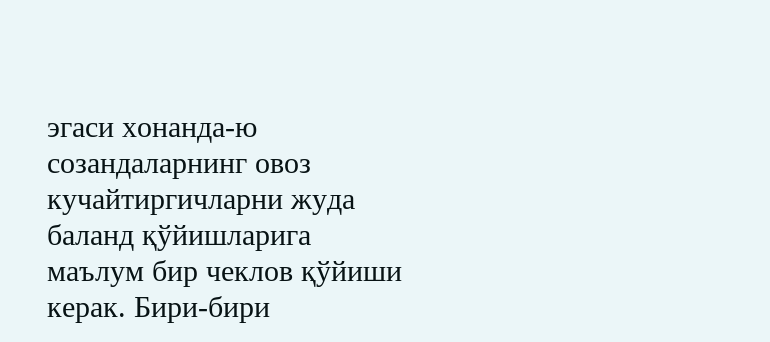эгаси хонанда-ю созандаларнинг овоз кучайтиргичларни жуда баланд қўйишларига маълум бир чеклов қўйиши керак. Бири-бири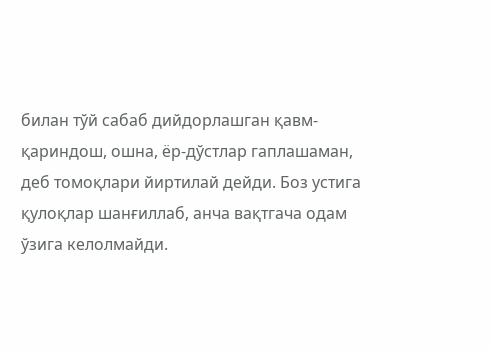билан тўй сабаб дийдорлашган қавм-қариндош, ошна, ёр-дўстлар гаплашаман, деб томоқлари йиртилай дейди. Боз устига қулоқлар шанғиллаб, анча вақтгача одам ўзига келолмайди.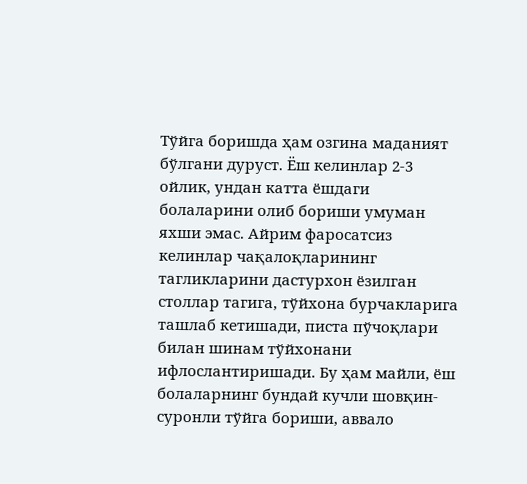Тўйга боришда ҳам озгина маданият бўлгани дуруст. Ёш келинлар 2-3 ойлик, ундан катта ёшдаги болаларини олиб бориши умуман яхши эмас. Айрим фаросатсиз келинлар чақалоқларининг тагликларини дастурхон ёзилган столлар тагига, тўйхона бурчакларига ташлаб кетишади, писта пўчоқлари билан шинам тўйхонани ифлослантиришади. Бу ҳам майли, ёш болаларнинг бундай кучли шовқин-суронли тўйга бориши, аввало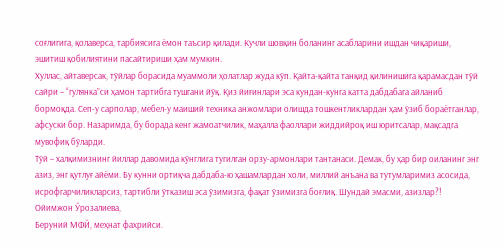соғлигига, қолаверса, тарбиясига ёмон таъсир қилади. Кучли шовқин боланинг асабларини ишдан чиқариши, эшитиш қобилиятини пасайтириши ҳам мумкин.
Хуллас, айтаверсак, тўйлар борасида муаммоли ҳолатлар жуда кўп. Қайта-қайта танқид қилинишига қарамасдан тўй сайри – “гулянка”си ҳамон тартибга тушгани йўқ. Қиз йиғинлари эса кундан-кунга катта дабдабага айланиб бормоқда. Сеп-у сарполар, мебел-у маиший техника анжомлари олишда тошкентликлардан ҳам ўзиб бораётганлар, афсуски бор. Назаримда, бу борада кенг жамоатчилик, маҳалла фаоллари жиддийроқ иш юритсалар, мақсадга мувофиқ бўларди.
Тўй – халқимизнинг йиллар давомида кўнглига тугилган орзу-армонлари тантанаси. Демак, бу ҳар бир оиланинг энг азиз, энг қутлуғ айёми. Бу кунни ортиқча дабдаба-ю ҳашамлардан холи, миллий анъана ва тутумларимиз асосида, исрофгарчиликларсиз, тартибли ўтказиш эса ўзимизга, фақат ўзимизга боғлиқ. Шундай эмасми, азизлар?!
Ойимжон Ўрозалиева,
Беруний МФЙ, меҳнат фахрийси.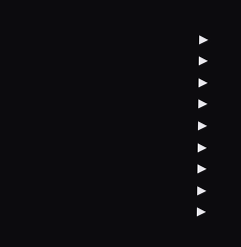▶
▶
▶
▶
▶
▶
▶
▶
▶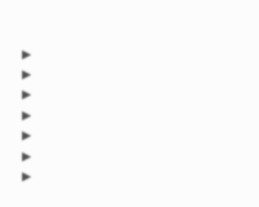▶
▶
▶
▶
▶
▶
▶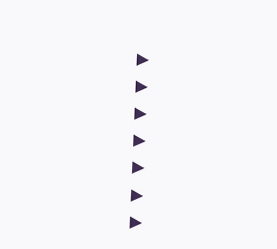▶
▶
▶
▶
▶
▶
▶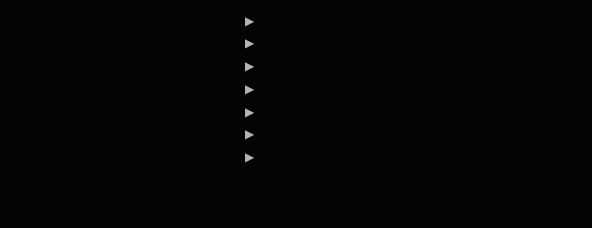▶
▶
▶
▶
▶
▶
▶